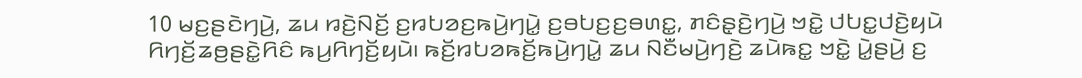10 ꤗꤢ꤬ꤔꤢꤧꤚꤣꤧ꤬, ꤘꤣ ꤙꤢꤧ꤬ꤡꤢꤩ꤬ ꤢ꤬ꤙꤝꤤꤢ꤬ꤒꤣꤧ꤬ꤚꤣꤧ꤭ ꤢ꤬ꤋꤝꤢ꤬ꤢ꤬ꤋꤛꤢ꤭, ꤊꤢꤨꤔ꤫ꤢꤧ꤬ꤚꤣꤧ꤬ ꤠꤢꤧ꤭ ꤓꤝꤢ꤭ꤓꤢꤧ꤬ꤟꤣꤧ ꤖꤚꤢꤩ꤬ꤘꤥ꤬ꤔꤢꤧ꤭ꤖꤢꤨ ꤒꤣ꤬ꤖꤚꤢꤩ꤬ꤟꤣꤧ꤯ ꤒꤢꤩ꤬ꤙꤝꤤꤒꤢꤩ꤬ꤒꤣꤧ꤬ꤚꤣꤧ꤭ ꤘꤣ ꤡꤢꤪꤗꤣꤧ꤬ꤚꤢꤧ꤬ ꤘꤣꤧꤒꤢ꤭ ꤠꤢꤧ꤭ ꤣꤧ꤭ꤔꤣꤧ꤬ ꤢ꤬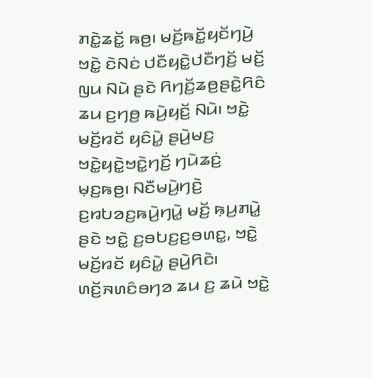ꤊꤢꤧ꤭ꤘꤢꤩ꤭ ꤒꤥ꤬꤯ ꤗꤢꤩ꤬ꤒꤢꤩ꤭ꤟꤢꤩꤚꤣꤧ꤬ ꤠꤢꤧ꤭ ꤢꤧꤡꤢꤦ ꤓꤢꤪꤟꤢꤧ꤭ꤓꤢꤪꤚꤢꤩ꤬ ꤗꤢꤩ꤬ ꤜꤣ ꤡꤣꤧ ꤔꤢꤧ ꤖꤚꤢꤩ꤬ꤘꤥ꤬ꤔꤢꤧ꤭ꤖꤢꤨ ꤘꤣ ꤢ꤬ꤚꤥ꤬ ꤒꤣꤧ꤬ꤟꤢꤩ꤬ ꤡꤣꤧ꤯ ꤠꤢꤧ꤭ ꤗꤢꤩ꤬ꤙꤢꤩ ꤟꤢꤨꤣꤧ꤭ ꤔꤣꤧ꤬ꤗꤢ꤬ ꤠꤢꤧ꤭ꤟꤢꤧ꤭ꤠꤢꤧ꤭ꤚꤢꤩ꤬ ꤚꤣꤧꤘꤢꤦ꤬ ꤗ꤫ꤢ꤬ꤒꤥ꤬꤯ ꤡꤢꤪꤗꤣꤧ꤬ꤚꤢꤧ꤬ ꤢ꤬ꤙꤝꤤꤢ꤬ꤒꤣꤧ꤬ꤚꤣꤧ꤭ ꤗꤢꤩ꤬ ꤒ꤫ꤣ꤬ꤊꤣꤧ꤭ ꤔꤢꤧ ꤠꤢꤧ꤭ ꤢ꤬ꤋꤝꤢ꤬ꤢ꤬ꤋꤛꤢ꤭, ꤠꤢꤧ꤭ ꤗꤢꤩ꤬ꤙꤢꤩ ꤟꤢꤨꤣꤧ꤭ ꤔꤣꤧ꤬ꤖꤢꤧ꤯
ꤛꤢꤩ꤬ꤏꤛꤢꤨꤋꤚꤤ ꤘꤣ ꤢ꤬ ꤘꤣꤧ ꤠꤢꤧ꤭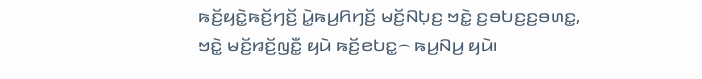ꤒꤢꤩ꤬ꤟꤢꤧ꤭ꤒꤢꤩ꤬ꤚꤢꤩ꤬ ꤣꤧ꤭ꤒꤣ꤬ꤖꤚꤢꤩ꤬ ꤗꤢꤩ꤬ꤡꤝ꤫ꤢ꤬ ꤠꤢꤧ꤭ ꤢ꤬ꤋꤝꤢ꤬ꤢ꤬ꤋꤛꤢ꤭, ꤠꤢꤧ꤭ ꤗꤢꤩ꤬ꤙꤢꤩ꤬ꤜꤢꤪ꤭ ꤟꤣꤧ ꤒꤢꤩ꤬ꤕꤝꤢ꤭꤮ ꤒꤣ꤬ꤡꤣ꤬ ꤟꤣꤧ꤯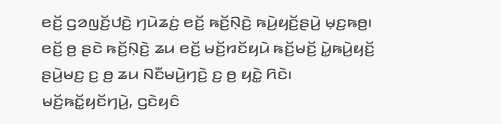ꤕꤢꤩ꤬ ꤞꤤꤜꤢꤩ꤬ꤓꤢꤧ꤬ ꤚꤣꤧꤘꤢꤦ꤬ ꤕꤢꤩ꤬ ꤒꤢꤩ꤬ꤡ꤫ꤢꤧ꤬ ꤒꤣꤧ꤬ꤟꤢꤩ꤬ꤔꤣꤧ꤬ ꤗ꤫ꤢ꤬ꤒꤥ꤬꤯ ꤕꤢꤩ꤬ ꤥ꤬ ꤔꤢꤧ ꤒꤢꤩ꤬ꤡ꤫ꤢꤧ꤬ ꤘꤣ ꤕꤢꤩ꤬ ꤗꤢꤩ꤬ꤙꤢꤩꤟꤣꤧ ꤒꤢꤩ꤬ꤗꤢꤩ꤬ ꤣꤧ꤭ꤒꤣꤧ꤬ꤟꤢꤩ꤬ ꤔꤣꤧ꤬ꤗꤢ꤬ ꤢ꤬ ꤥ꤬ ꤘꤣ ꤡꤢꤪꤗꤣꤧ꤬ꤚꤢꤧ꤬ ꤢ꤬ ꤥ꤬ ꤟꤢꤧ꤭ ꤖꤢꤧ꤯
ꤗꤢꤩ꤬ꤒꤢꤩ꤭ꤟꤢꤩꤚꤣꤧ꤬, ꤞꤢꤧꤟꤢꤨ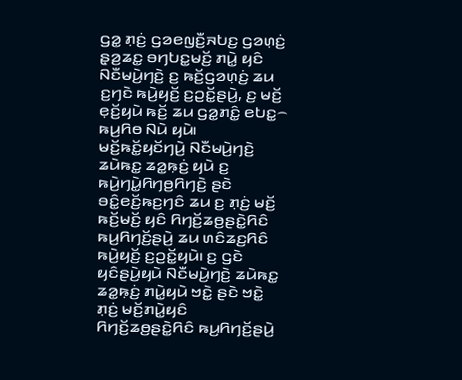ꤞꤤ꤭ ꤊ꤫ꤢꤦ꤬ ꤞꤤꤕꤜꤢꤪ꤬ꤏꤝꤢ꤬ ꤞꤤꤛ꤫ꤢꤦ꤬ ꤔ꤫ꤤ꤬ꤘꤢ꤭ ꤋꤚꤝꤢ꤭ꤗꤢꤩ꤬ ꤊꤣꤧ꤭ ꤟꤢꤨ ꤡꤢꤪꤗꤣꤧ꤬ꤚꤢꤧ꤬ ꤢ꤬ ꤒꤢꤩ꤬ꤞꤤꤛ꤫ꤢꤦ꤬ ꤘꤣ ꤢ꤬ꤚꤢꤧ ꤒꤣꤧ꤬ꤟꤢꤩ꤬ ꤢ꤬ꤑꤢꤩ꤭ꤔꤣꤧ꤬, ꤢ꤬ ꤗꤢꤩ꤬ ꤕ꤫ꤢꤩ꤬ꤟꤣꤧ ꤒꤢꤩ꤬ ꤘꤣ ꤞꤤ꤭ꤊꤢꤨ꤭ ꤕꤝꤢ꤭꤮ ꤒꤣ꤬ꤖꤥ ꤡꤣꤧ ꤟꤣꤧ꤯
ꤗꤢꤩ꤬ꤒꤢꤩ꤭ꤟꤢꤩꤚꤣꤧ꤬ ꤡꤢꤪꤗꤣꤧ꤬ꤚꤢꤧ꤬ ꤘꤣꤧꤒꤢ꤭ ꤘꤤ꤭ꤒ꤫ꤢꤦ꤬ ꤟꤣꤧ ꤢ꤬ ꤒꤣꤧ꤬ꤚꤣꤧ꤭ꤖꤚꤥ꤬ꤖꤚꤢꤧ꤬ ꤔꤢꤧ ꤋꤢꤨ꤭ꤕꤢꤩ꤬ꤒꤢ꤬ꤚꤢꤨ ꤘꤣ ꤢ꤬ ꤊ꤫ꤢꤦ꤬ ꤗꤢꤩ꤬ ꤒꤢꤩ꤬ꤗꤢꤩ꤬ ꤟꤢꤨ ꤖꤚꤢꤩ꤬ꤘꤥ꤬ꤔꤢꤧ꤭ꤖꤢꤨ ꤒꤣ꤬ꤖꤚꤢꤩ꤬ꤔꤣꤧ꤬ ꤘꤣ ꤛꤢꤨꤘꤢ꤬ꤖꤢꤨ ꤒꤣꤧ꤬ꤟꤢꤩ꤬ ꤢ꤬ꤑꤢꤩ꤭ꤟꤣꤧ꤯ ꤢ꤬ ꤞꤢꤧ ꤟꤢꤨꤔꤣꤧ꤬ꤟꤣꤧ ꤡꤢꤪꤗꤣꤧ꤬ꤚꤢꤧ꤬ ꤘꤣꤧꤒꤢ꤭ ꤘꤤ꤭ꤒ꤫ꤢꤦ꤬ ꤊꤣꤧ꤭ꤟꤣꤧ ꤠꤢꤧ꤭ ꤔꤢꤧ ꤠꤢꤧ꤭ ꤊ꤫ꤢꤦ꤬ ꤗꤢꤩ꤬ꤊꤣꤧ꤭ꤟꤢꤨ ꤖꤚꤢꤩ꤬ꤘꤥ꤬ꤔꤢꤧ꤭ꤖꤢꤨ ꤒꤣ꤬ꤖꤚꤢꤩ꤬ꤔꤣꤧ꤬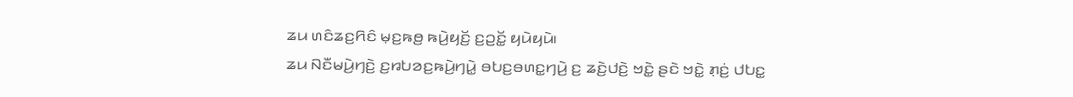ꤘꤣ ꤛꤢꤨꤘꤢ꤬ꤖꤢꤨ ꤗ꤫ꤢ꤬ꤒꤥ꤬ ꤒꤣꤧ꤬ꤟꤢꤩ꤬ ꤢ꤬ꤑꤢꤩ꤭ ꤟꤣꤧꤟꤣꤧ꤯
ꤘꤣ ꤡꤢꤪꤗꤣꤧ꤬ꤚꤢꤧ꤬ ꤢ꤬ꤙꤝꤤꤢ꤬ꤒꤣꤧ꤬ꤚꤣꤧ꤭ ꤋꤝꤢ꤬ꤋꤛꤢ꤭ꤚꤣꤧ꤬ ꤢ꤬ ꤘꤢꤧ꤬ꤓꤢꤧ꤬ ꤠꤢꤧ꤭ ꤔꤢꤧ ꤠꤢꤧ꤭ ꤊ꤫ꤢꤦ꤬ ꤓꤝꤢ꤭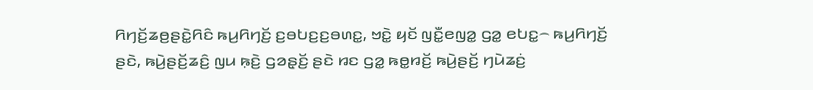ꤖꤚꤢꤩ꤬ꤘꤥ꤬ꤔꤢꤧ꤭ꤖꤢꤨ ꤒꤣ꤬ꤖꤚꤢꤩ꤬ ꤢ꤬ꤋꤝꤢ꤬ꤢ꤬ꤋꤛꤢ꤭, ꤠꤢꤧ꤭ ꤟꤢꤩ ꤜꤢꤪ꤭ꤕꤜꤤ꤭ ꤞꤤ꤭ ꤕꤝꤢ꤭꤮ ꤒꤣ꤬ꤖꤚꤢꤩ꤬ ꤔꤢꤧ, ꤒꤣꤧ꤬ꤔꤢꤩ꤬ꤘꤢꤨ꤬ ꤜꤣ ꤒ꤫ꤢꤧ꤬ ꤞꤤꤔ꤫ꤢꤩ꤬ ꤔꤢꤧ ꤙꤢ ꤞꤤ꤭ ꤒꤥ꤭ꤙꤢꤩ꤬ ꤒꤣꤧ꤬ꤔꤢꤩ꤬ ꤚꤣꤧꤘꤢꤦ꤬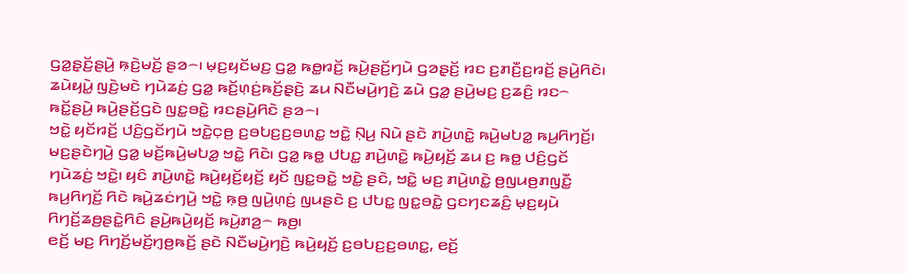ꤞꤤ꤭ꤔ꤫ꤢꤩ꤬ꤔꤣꤧ꤬ ꤒ꤫ꤢꤧ꤬ꤗꤢꤩ꤬ ꤔꤤ꤮꤯ ꤗ꤫ꤢ꤬ꤟꤢꤩꤗꤢ꤬ ꤞꤤ꤭ ꤒꤥ꤭ꤙꤢꤩ꤬ ꤒꤣꤧ꤬ꤔꤢꤩ꤬ꤚꤣꤧ ꤞꤤꤔ꤫ꤢꤩ꤬ ꤙꤢ ꤢ꤬ꤊꤢꤪ꤬ꤢ꤬ꤙꤢꤩ꤬ ꤔꤣꤧ꤬ꤖꤢꤧ꤯ ꤘꤣꤧꤟꤣꤧ꤭ ꤜꤢꤧ꤬ꤗꤢꤧ ꤚꤣꤧꤘꤢꤦ꤬ ꤞꤤ꤭ ꤒꤢꤩ꤬ꤛ꤫ꤢꤦ꤬ꤒꤢꤩ꤬ꤔ꤫ꤢꤧ꤬ ꤘꤣ ꤡꤢꤪꤗꤣꤧ꤬ꤚꤢꤧ꤬ ꤘꤣꤧ ꤞꤤ꤭ ꤔꤣꤧ꤬ꤗꤢ꤬ ꤢ꤬ꤘꤢꤨ꤬ ꤙꤢ꤮ ꤒꤢꤩ꤭ꤔꤣꤧ꤬ ꤒꤣꤧ꤬ꤔꤢꤩ꤬ꤞꤢꤧ ꤜꤢ꤭ꤋꤢꤧ꤭ ꤙꤢꤔꤣꤧ꤬ꤖꤢꤧ ꤔꤤ꤮꤯
ꤠꤢꤧ꤭ ꤟꤢꤩꤙꤢꤩ꤬ ꤓꤢꤨ꤬ꤞꤢꤩꤚꤣꤧ ꤠꤢꤧ꤭ꤍ꤫ꤥ꤬ ꤢ꤬ꤋꤝꤢ꤬ꤢ꤬ꤋꤛꤢ꤭ ꤠꤢꤧ꤭ ꤡ꤫ꤣ꤬ ꤡꤣꤧ ꤔꤢꤧ ꤊꤣꤧ꤬ꤛꤢꤧ꤭ ꤒꤣꤧ꤬ꤗꤝꤤ꤭ ꤒꤣ꤬ꤖꤚꤢꤩ꤬꤯ ꤗꤢ꤬ꤔꤢꤧꤚꤣꤧ꤬ ꤞꤤ꤭ ꤗꤢꤩ꤬ꤒꤣꤧ꤬ꤗꤝꤤ꤭ ꤠꤢꤧ꤭ ꤖꤢꤧ꤯ ꤞꤤ꤭ ꤒꤥ꤭ ꤓꤝꤢ꤭ ꤊꤣꤧ꤬ꤛꤢꤧ꤭ ꤒꤣꤧ꤬ꤟꤢꤩ꤬ ꤘꤣ ꤢ꤬ ꤒꤥ꤭ ꤓꤢꤨ꤬ꤞꤢꤩ ꤚꤣꤧꤘꤢꤦ꤬ ꤠꤢꤧ꤭꤯ ꤟꤢꤨ ꤊꤣꤧ꤬ꤛꤢꤧ꤭ ꤒꤣꤧ꤬ꤟꤢꤩ꤬ꤟꤢꤩ꤬ ꤟꤢꤩ ꤜꤢ꤭ꤋꤢꤧ꤭ ꤠꤢꤧ꤭ ꤔꤢꤧ, ꤠꤢꤧ꤭ ꤗꤢ꤬ ꤊꤣꤧ꤬ꤛꤢꤧ꤭ ꤥ꤬ꤜꤣꤥ꤬ꤊꤜꤢꤪ꤭ ꤒꤣ꤬ꤖꤚꤢꤩ꤬ ꤖꤢꤧ ꤒꤣꤧ꤬ꤘꤢꤦꤚꤣꤧ꤬ ꤠꤢꤧ꤭ ꤒ꤫ꤥ꤬ ꤜꤣꤧ꤬ꤛ꤫ꤢꤦ꤬ ꤜꤣꤔꤢꤧ ꤢ꤬ ꤓꤝꤢ꤭ ꤜꤢ꤭ꤋꤢꤧ꤭ ꤞꤢꤚꤢꤘꤢꤨ꤬ ꤗ꤫ꤢ꤬ꤟꤣꤧ ꤖꤚꤢꤩ꤬ꤘꤥ꤬ꤔꤢꤧ꤭ꤖꤢꤨ ꤔꤣꤧ꤬ꤒꤣꤧ꤬ꤟꤢꤩ꤬ ꤒꤣꤧ꤬ꤊꤤ꤬꤮ ꤒꤥ꤬꤯
ꤕꤢꤩ꤬ ꤗꤢ꤬ ꤖꤚꤢꤩ꤬ꤗꤢꤩ꤬ꤚ꤫ꤥ꤬ꤒꤢꤩ꤬ ꤔꤢꤧ ꤡꤢꤪꤗꤣꤧ꤬ꤚꤢꤧ꤬ ꤒꤣꤧ꤬ꤟꤢꤩ꤬ ꤢ꤬ꤋꤝꤢ꤬ꤢ꤬ꤋꤛꤢ꤭, ꤕꤢꤩ꤬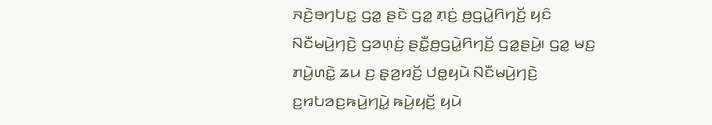ꤏꤢꤧ꤬ꤋꤚꤝꤢ꤭ ꤞꤤ꤭ ꤔꤢꤧ ꤞꤤ꤭ ꤊ꤫ꤢꤦ꤬ ꤥ꤬ꤞꤣꤧ꤭ꤖꤚꤢꤩ꤬ ꤟꤢꤨ ꤡꤢꤪꤗꤣꤧ꤬ꤚꤢꤧ꤬ ꤞꤤꤛ꤫ꤢꤦ꤬ ꤔꤢꤪ꤭ꤥ꤬ꤞꤣꤧ꤭ꤖꤚꤢꤩ꤬ ꤞꤤ꤭ꤔꤣꤧ꤬꤯ ꤞꤤ꤭ ꤗꤢ꤬ ꤊꤣꤧ꤬ꤛꤢꤧ꤭ ꤘꤣ ꤢ꤬ ꤔ꤫ꤤ꤬ꤙꤢꤩ꤬ ꤓꤥ꤭ꤟꤣꤧ ꤡꤢꤪꤗꤣꤧ꤬ꤚꤢꤧ꤬ ꤢ꤬ꤙꤝꤤꤢ꤬ꤒꤣꤧ꤬ꤚꤣꤧ꤭ ꤒꤣꤧ꤬ꤟꤢꤩ꤬ ꤟꤣꤧ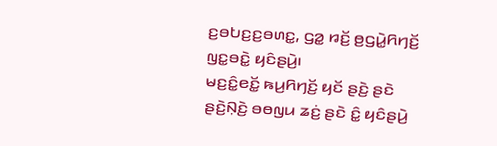ꤢ꤬ꤋꤝꤢ꤬ꤢ꤬ꤋꤛꤢ꤭, ꤞꤤ꤭ ꤙꤢꤩ꤬ ꤥ꤬ꤞꤣꤧ꤭ꤖꤚꤢꤩ꤬ ꤜꤢ꤭ꤋꤢꤧ꤭ ꤟꤢꤨꤔꤣꤧ꤬꤯
ꤗꤢ꤬ꤢꤨ꤭ꤕꤢꤩ꤭ ꤒꤣ꤬ꤖꤚꤢꤩ꤬ ꤟꤢꤩ ꤔꤢꤧ꤬ ꤔꤢꤧ ꤔꤢꤧ꤬ꤡ꤫ꤢꤧ꤬ ꤋꤥꤜꤣ ꤘꤢꤦ꤬ ꤔꤢꤧ ꤢꤨ꤭ ꤟꤢꤨꤔꤣꤧ꤬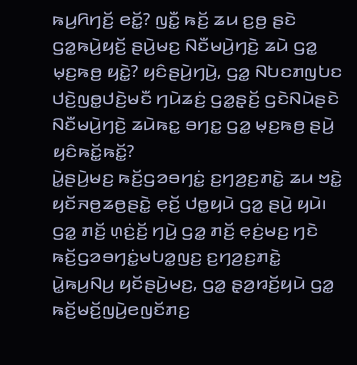ꤒꤣ꤬ꤖꤚꤢꤩ꤬ ꤕꤢꤩ꤭? ꤜꤢꤪ꤭ ꤒꤢꤩ꤬ ꤘꤣ ꤢ꤬ꤥ꤬ ꤔꤢꤧ ꤞꤤ꤭ꤒꤣꤧ꤬ꤟꤢꤩ꤬ ꤔꤣꤧ꤬ꤗꤢ꤬ ꤡꤢꤪꤗꤣꤧ꤬ꤚꤢꤧ꤬ ꤘꤣꤧ ꤞꤤ꤭ ꤗ꤫ꤢ꤬ꤒꤥ꤬ ꤟꤢꤧ꤭? ꤟꤢꤨꤔꤣꤧ꤬ꤚꤣꤧ꤬, ꤞꤤ꤭ ꤡꤝꤢꤊꤜꤝꤢ ꤓꤢꤧ꤬ꤜꤥ꤭ꤓꤢꤧ꤬ꤗꤢꤪ ꤚꤣꤧꤘꤢꤦ꤬ ꤞꤤ꤭ꤔ꤫ꤢꤩ꤬ ꤞꤢꤧꤡꤣꤧꤔꤢꤧ ꤡꤢꤪꤗꤣꤧ꤬ꤚꤢꤧ꤬ ꤘꤣꤧꤒꤢ꤭ ꤋꤚꤢ꤭ ꤞꤤ꤭ ꤗ꤫ꤢ꤬ꤒꤥ꤬ ꤔꤣꤧ꤬ ꤟꤢꤨꤒꤢꤩ꤭ꤒꤢꤩ꤭?
ꤣꤧ꤭ꤔꤣꤧ꤬ꤗꤢ꤬ ꤒꤢꤩ꤬ꤞꤤꤋꤚꤢꤦ꤭ ꤢ꤬ꤚꤤ꤬ꤢ꤬ꤊꤢꤧ꤭ ꤘꤣ ꤠꤢꤧ꤭ ꤟꤢꤩꤏꤥ꤬ꤘꤥ꤬ꤔꤢꤧ꤭ ꤕ꤫ꤢꤩ꤬ ꤓꤥ꤭ꤟꤣꤧ ꤞꤤ꤭ ꤔꤣꤧ꤬ ꤟꤣꤧ꤯ ꤞꤤ꤭ ꤊꤢꤩ꤬ ꤛ꤫ꤢꤦ꤬ꤢꤩ꤬ ꤚꤣꤧ꤬ ꤞꤤ꤭ ꤊꤢꤩ꤬ ꤕ꤫ꤢꤦ꤬ꤗꤢ꤬ ꤚꤢꤧ ꤒꤢꤩ꤬ꤞꤤꤋꤚꤢꤦ꤭ꤗꤝꤤ꤭ꤜꤢ꤬ ꤢ꤬ꤚꤤ꤬ꤢ꤬ꤊꤢꤧ꤭ ꤣꤧ꤭ꤒꤣ꤬ꤡꤣ꤬ ꤟꤢꤩꤔꤣꤧ꤬ꤗꤢ꤬, ꤞꤤ꤭ ꤔ꤫ꤤ꤬ꤙꤢꤩ꤬ꤟꤣꤧ ꤞꤤ꤭ ꤒꤢꤩ꤬ꤗꤢꤩ꤬ꤜꤣꤧ꤬ꤕꤜꤢꤩꤊꤢ꤬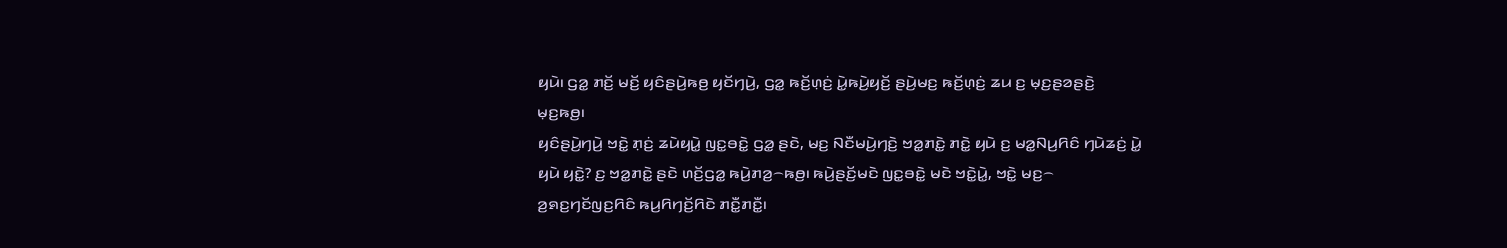ꤟꤣꤧ꤯ ꤞꤤ꤭ ꤊꤢꤩ꤬ ꤗꤢꤩ꤬ ꤟꤢꤨꤔꤣꤧ꤬ꤒꤥ꤬ ꤟꤢꤩꤚꤣꤧ꤬, ꤞꤤ꤭ ꤒꤢꤩ꤬ꤛ꤫ꤢꤦ꤬ ꤣꤧ꤭ꤒꤣꤧ꤬ꤟꤢꤩ꤬ ꤔꤣꤧ꤬ꤗꤢ꤬ ꤒꤢꤩ꤬ꤛ꤫ꤢꤦ꤬ ꤘꤣ ꤢ꤬ ꤗ꤫ꤢ꤬ꤔꤤꤔꤢꤧ꤬ ꤗ꤫ꤢ꤬ꤒꤥ꤬꤯
ꤟꤢꤨꤔꤣꤧ꤬ꤚꤣꤧ꤬ ꤠꤢꤧ꤭ ꤊ꤫ꤢꤦ꤬ ꤘꤣꤧꤟꤣꤧ꤭ ꤜꤢ꤭ꤋꤢꤧ꤭ ꤞꤤ꤭ ꤔꤢꤧ, ꤗꤢ꤬ ꤡꤢꤪꤗꤣꤧ꤬ꤚꤢꤧ꤬ ꤠꤤ꤭ꤊꤢꤧ꤭ ꤊꤢꤧ꤭ ꤟꤣꤧ ꤢ꤬ ꤗꤤ꤭ꤡꤣ꤬ꤖꤢꤨ ꤚꤣꤧꤘꤢꤦ꤬ ꤣꤧ꤭ ꤟꤣꤧ ꤟꤢꤧ꤭? ꤢ꤬ ꤠꤤ꤭ꤊꤢꤧ꤭ ꤔꤢꤧ ꤛꤢꤩ꤬ꤞꤤ꤭ ꤒꤣꤧ꤬ꤊꤤ꤬꤮ꤒꤥ꤬꤯ ꤒꤣꤧ꤬ꤔꤢꤩ꤬ꤗꤢꤧ ꤜꤢ꤭ꤋꤢꤧ꤭ ꤗꤢꤧ ꤠꤢꤧ꤭ꤣꤧ꤭, ꤠꤢꤧ꤭ ꤗꤢ꤬꤮ ꤤ꤬ꤎꤢ꤬ꤚꤢꤩꤜꤢ꤬ꤖꤢꤨ ꤒꤣ꤬ꤖꤚꤢꤩ꤬ꤖꤢꤧ ꤊꤢꤪ꤭ꤊꤢꤪ꤭꤯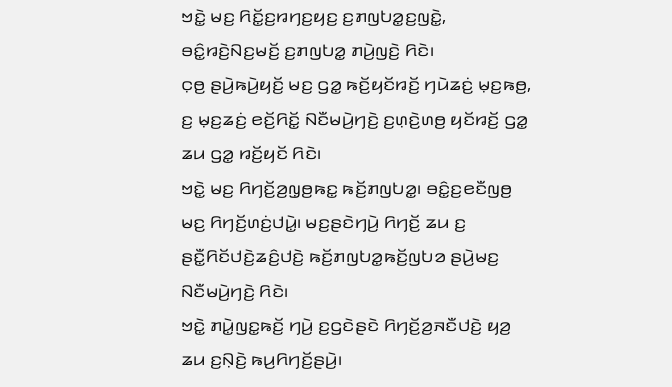ꤠꤢꤧ꤭ ꤗꤢ꤬ ꤖꤢꤩ꤭ꤢ꤬ꤙꤚꤢ꤬ꤟꤢ꤬ ꤢ꤬ꤊꤜꤝꤤ꤭ꤢ꤬ꤜꤢꤧ꤭, ꤋꤢꤨ꤭ꤙꤢꤧ꤬ꤡꤢ꤬ꤗꤢꤩ꤬ ꤢ꤬ꤊꤜꤝꤤ꤭ ꤊꤣꤧ꤬ꤜꤢꤧ꤬ ꤖꤢꤧ꤯
ꤍ꤫ꤥ꤬ ꤔꤣꤧ꤬ꤒꤣꤧ꤬ꤟꤢꤩ꤬ ꤗꤢ꤬ ꤞꤤ꤭ ꤒꤢꤩ꤬ꤟꤢꤩꤙꤢꤩ꤬ ꤚꤣꤧꤘꤢꤦ꤬ ꤗ꤫ꤢ꤬ꤒꤥ꤬, ꤢ꤬ ꤗ꤫ꤢ꤬ꤘꤢꤦ꤬ ꤕꤢꤩ꤬ꤖꤢꤩ꤭ ꤡꤢꤪꤗꤣꤧ꤬ꤚꤢꤧ꤬ ꤢ꤬ꤛ꤫ꤢꤧ꤬ꤛꤥ꤬ ꤟꤢꤩꤙꤢꤩ꤬ ꤞꤤ꤭ ꤘꤣ ꤞꤤ꤭ ꤙꤢꤩ꤬ꤟꤢꤩ ꤖꤢꤧ꤯
ꤠꤢꤧ꤭ ꤗꤢ꤬ ꤖꤚꤢꤩ꤬ꤤ꤬ꤜ꤫ꤥ꤬ꤒꤢ꤭ ꤒꤢꤩ꤬ꤊꤜꤝꤤ꤭꤯ ꤋꤢꤨ꤭ꤢ꤬ꤕꤢꤪꤜꤥ꤬ ꤗꤢ꤬ ꤖꤚꤢꤩ꤬ꤛꤢꤦ꤬ꤓꤣꤧ꤭꤯ ꤗꤢ꤬ꤔꤢꤧꤚꤣꤧ꤬ ꤖꤚꤢꤩ꤬ ꤘꤣ ꤢ꤬ ꤔꤢꤪ꤭ꤖꤢꤩꤓꤢꤧ꤬ꤘꤢꤨ꤬ꤓꤢꤧ꤬ ꤒꤢꤩ꤬ꤊꤜꤝꤤ꤭ꤒꤢꤩ꤬ꤜꤝꤤ ꤔꤣꤧ꤬ꤗꤢ꤬ ꤡꤢꤪꤗꤣꤧ꤬ꤚꤢꤧ꤬ ꤖꤢꤧ꤯
ꤠꤢꤧ꤭ ꤊꤣꤧ꤭ꤜꤢ꤭ꤒꤢꤩ꤬ ꤚꤣꤧ꤬ ꤢ꤬ꤞꤢꤧꤔꤢꤧ ꤖꤚꤢꤩ꤬ꤤ꤬ꤏꤢꤪꤓꤢꤧ꤬ ꤟꤤ꤬ ꤘꤣ ꤢ꤬ꤡ꤫ꤢꤧ꤬ ꤒꤣ꤬ꤖꤚꤢꤩ꤬ꤔꤣꤧ꤬꤯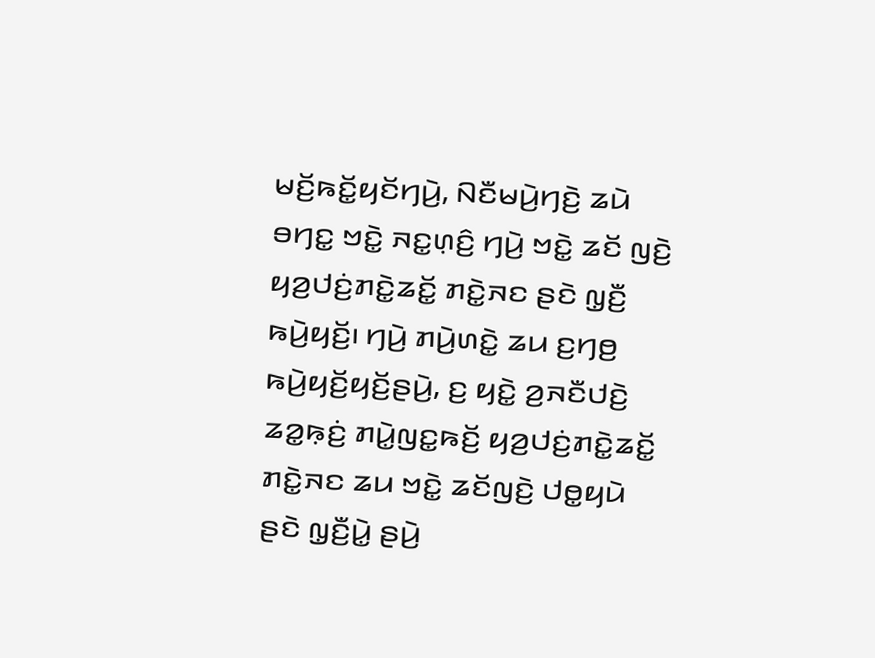ꤗꤢꤩ꤬ꤒꤢꤩ꤭ꤟꤢꤩꤚꤣꤧ꤬, ꤡꤢꤪꤗꤣꤧ꤬ꤚꤢꤧ꤬ ꤘꤣꤧ ꤋꤚꤢ꤭ ꤠꤢꤧ꤭ ꤏꤢ꤭ꤛ꤫ꤢꤨ꤬ ꤚꤣꤧ꤬ ꤠꤢꤧ꤭ ꤘꤢꤩ ꤜꤢꤧ꤬ ꤟꤤ꤬ꤓꤢꤦ꤬ꤊꤢꤧ꤭ꤘꤢꤩ꤭ ꤊꤢꤧ꤭ꤏꤢ ꤔꤢꤧ ꤜ꤫ꤢꤪ꤬ ꤒꤣꤧ꤬ꤟꤢꤩ꤬꤯ ꤚꤣꤧ꤬ ꤊꤣꤧ꤬ꤛꤢꤧ꤭ ꤘꤣ ꤢ꤬ꤚꤥ꤬ ꤒꤣꤧ꤬ꤟꤢꤩ꤬ꤟꤢꤩ꤬ꤔꤣꤧ꤬, ꤢ꤬ ꤟꤢꤧ꤭ ꤤ꤬ꤏꤢꤪꤓꤢꤧ꤬ ꤘꤤ꤭ꤒ꤫ꤢꤦ꤬ ꤊꤣꤧ꤭ꤜꤢ꤭ꤒꤢꤩ꤬ ꤟꤤ꤬ꤓꤢꤦ꤬ꤊꤢꤧ꤭ꤘꤢꤩ꤭ ꤊꤢꤧ꤭ꤏꤢ ꤘꤣ ꤠꤢꤧ꤭ ꤘꤢꤩꤜꤢꤧ꤬ ꤓꤥ꤭ꤟꤣꤧ ꤔꤢꤧ ꤜ꤫ꤢꤪ꤬ꤣꤧ꤭ ꤔꤣꤧ꤬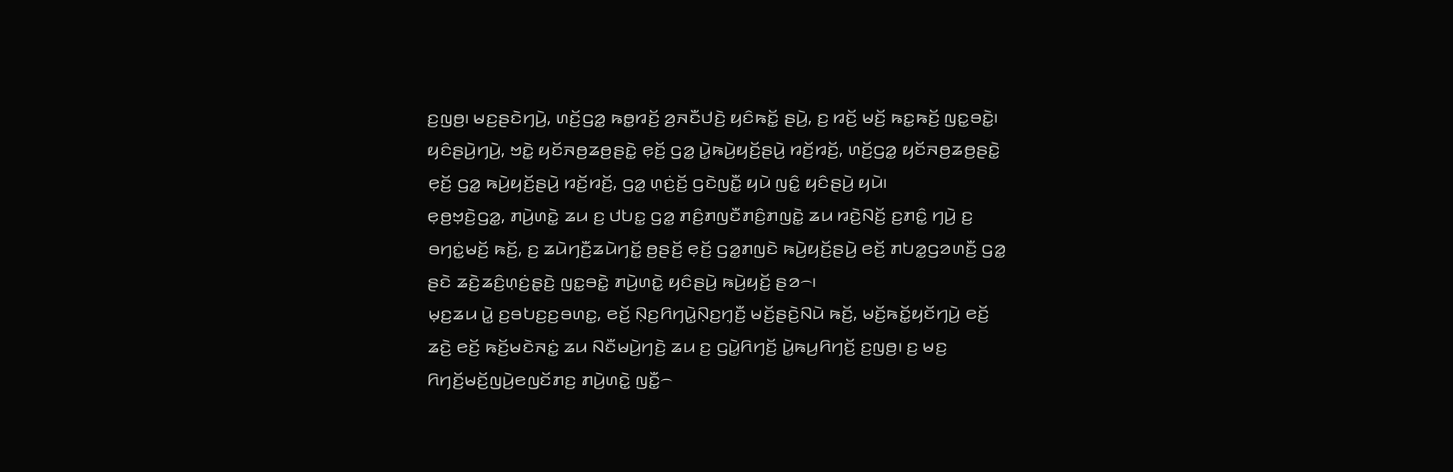ꤢ꤬ꤜꤥ꤬꤯ ꤗꤢ꤬ꤔꤢꤧꤚꤣꤧ꤬, ꤛꤢꤩ꤬ꤞꤤ꤭ ꤒꤥ꤭ꤙꤢꤩ꤬ ꤤ꤬ꤏꤢꤪꤓꤢꤧ꤬ ꤟꤢꤨꤒꤢꤩ꤭ ꤔꤣꤧ꤬, ꤢ꤬ ꤙꤢꤩ꤬ ꤗꤢꤩ꤬ ꤒꤢ꤭ꤒꤢꤩ꤬ ꤜꤢ꤭ꤋꤢꤧ꤭꤯
ꤟꤢꤨꤔꤣꤧ꤬ꤚꤣꤧ꤬, ꤠꤢꤧ꤭ ꤟꤢꤩꤏꤥ꤬ꤘꤥ꤬ꤔꤢꤧ꤭ ꤕ꤫ꤢꤩ꤬ ꤞꤤ꤭ ꤣꤧ꤭ꤒꤣꤧ꤬ꤟꤢꤩ꤬ꤔꤣꤧ꤬ ꤙꤢꤩ꤬ꤙꤢꤩ꤬, ꤛꤢꤩ꤬ꤞꤤ꤭ ꤟꤢꤩꤏꤥ꤬ꤘꤥ꤬ꤔꤢꤧ꤭ ꤕ꤫ꤢꤩ꤬ ꤞꤤ꤭ ꤒꤣꤧ꤬ꤟꤢꤩ꤬ꤔꤣꤧ꤬ ꤙꤢꤩ꤬ꤙꤢꤩ꤬, ꤞꤤ꤭ ꤛ꤫ꤢꤦ꤬ꤢꤩ꤬ ꤞꤢꤧꤜꤢꤪ꤭ ꤟꤣꤧ ꤜꤢꤨ꤭ ꤟꤢꤨꤔꤣꤧ꤬ ꤟꤣꤧ꤯
ꤕ꤫ꤥ꤬ꤠ꤫ꤢꤧ꤬ꤞꤤ꤭, ꤊꤣꤧ꤬ꤛꤢꤧ꤭ ꤘꤣ ꤢ꤬ ꤓꤝꤢ꤭ ꤞꤤ꤭ ꤊꤢꤨ꤬ꤊꤜꤢꤪꤊꤢꤨ꤬ꤊꤜꤢꤧ꤭ ꤘꤣ ꤙꤢꤧ꤬ꤡꤢꤩ꤬ ꤢ꤬ꤊꤢꤨ꤭ ꤚꤣꤧ꤬ ꤢ꤬ ꤋꤚꤢꤦ꤭ꤗꤢꤩ꤬ ꤒꤢꤩ꤬, ꤢ꤬ ꤘꤣꤧꤚꤢꤪ꤬ꤘꤣꤧꤚꤢꤩ꤭ ꤥ꤬ꤔꤢꤩ꤬ ꤕ꤫ꤢꤩ꤬ ꤞꤤ꤭ꤊꤜꤢꤧ ꤒꤣꤧ꤬ꤟꤢꤩ꤬ꤔꤣꤧ꤬ ꤕꤢꤩ꤬ ꤊꤝꤤ꤭ꤞꤤꤛꤢꤪ꤬ ꤞꤤ꤭ ꤔꤢꤧ ꤘꤢꤧ꤬ꤘꤢꤨ꤬ꤛ꤫ꤢꤦ꤬ꤔ꤫ꤢꤧ꤬ ꤜꤢ꤭ꤋꤢꤧ꤭ ꤊꤣꤧ꤬ꤛꤢꤧ꤭ ꤟꤢꤨꤔꤣꤧ꤬ ꤒꤣꤧ꤬ꤟꤢꤩ꤬ ꤔꤤ꤮꤯
ꤗ꤫ꤢ꤬ꤘꤣ ꤣꤧ꤭ ꤢ꤬ꤋꤝꤢ꤬ꤢ꤬ꤋꤛꤢ꤭, ꤕꤢꤩ꤬ ꤡ꤫ꤢ꤬ꤖꤚꤣꤧ꤭ꤡ꤫ꤢ꤬ꤚ꤫ꤢꤪ꤬ ꤗꤢꤩ꤬ꤔꤢꤧ꤬ꤡꤣꤧ ꤒꤢꤩ꤬, ꤗꤢꤩ꤬ꤒꤢꤩ꤭ꤟꤢꤩꤚꤣꤧ꤬ ꤕꤢꤩ꤬ ꤘꤢꤧ꤬ ꤕꤢꤩ꤬ ꤒꤢꤩ꤬ꤗꤢꤧꤏꤢꤦ꤭ ꤘꤣ ꤡꤢꤪꤗꤣꤧ꤬ꤚꤢꤧ꤬ ꤘꤣ ꤢ꤬ ꤞꤣꤧ꤭ꤖꤚꤢꤩ꤬ ꤣꤧ꤭ꤒꤣ꤬ꤖꤚꤢꤩ꤬ ꤢ꤬ꤜꤥ꤬꤯ ꤢ꤬ ꤗꤢ꤬ ꤖꤚꤢꤩ꤬ꤗꤢꤩ꤬ꤜꤣꤧ꤬ꤕꤜꤢꤩꤊꤢ꤬ ꤊꤣꤧ꤬ꤛꤢꤧ꤭ ꤜꤢꤪ꤭꤮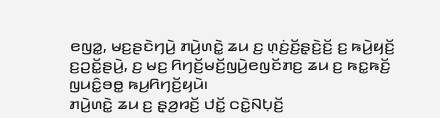ꤕꤜꤤ꤭, ꤗꤢ꤬ꤔꤢꤧꤚꤣꤧ꤬ ꤊꤣꤧ꤬ꤛꤢꤧ꤭ ꤘꤣ ꤢ꤬ ꤛ꤫ꤢꤦ꤬ꤢꤩ꤬ꤔ꤫ꤢꤧ꤬ꤢꤩ꤬ ꤢ꤬ ꤒꤣꤧ꤬ꤟꤢꤩ꤬ ꤢ꤬ꤑꤢꤩ꤭ꤔꤣꤧ꤬, ꤢ꤬ ꤗꤢ꤬ ꤖꤚꤢꤩ꤬ꤗꤢꤩ꤬ꤜꤣꤧ꤬ꤕꤜꤢꤩꤊꤢ꤬ ꤘꤣ ꤢ꤬ ꤒꤢ꤭ꤒꤢꤩ꤬ ꤜꤣꤢꤨ꤭ꤋꤥ꤭ ꤒꤣ꤬ꤖꤚꤢꤩ꤬ꤟꤣꤧ꤯
ꤊꤣꤧ꤬ꤛꤢꤧ꤭ ꤘꤣ ꤢ꤬ ꤔ꤫ꤤ꤬ꤙꤢꤩ꤬ ꤓꤢꤩ꤭ ꤍꤢꤧ꤭ꤡꤝ꤫ꤢꤩ꤬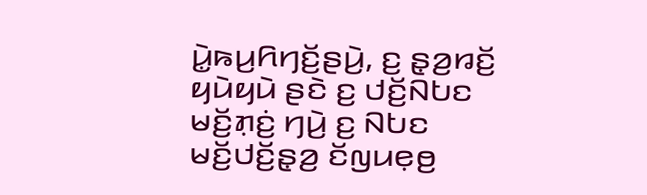ꤣꤧ꤭ꤒꤣ꤬ꤖꤚꤢꤩ꤬ꤔꤣꤧ꤬, ꤢ꤬ ꤔ꤫ꤤ꤬ꤙꤢꤩ꤬ ꤟꤣꤧꤟꤣꤧ ꤔꤢꤧ ꤢ꤬ ꤓꤢꤩ꤬ꤡꤝꤢ ꤗꤢꤩ꤬ꤊ꤫ꤢꤦ꤬ ꤚꤣꤧ꤬ ꤢ꤬ ꤡꤝꤢ ꤗꤢꤩ꤬ꤓꤢꤩ꤬ꤔ꤫ꤤ꤬ ꤢꤩꤜꤣꤕ꤫ꤥ꤬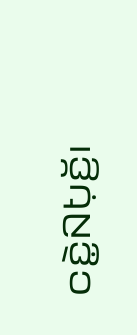ꤍꤢꤧ꤭ꤡꤝ꤫ꤢꤩ꤬꤯